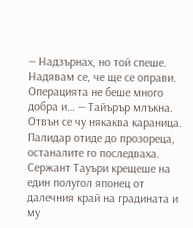— Надзърнах, но той спеше. Надявам се, че ще се оправи. Операцията не беше много добра и… — Тайърър млъкна. Отвън се чу някаква караница. Палидар отиде до прозореца, останалите го последваха.
Сержант Тауъри крещеше на един полугол японец от далечния край на градината и му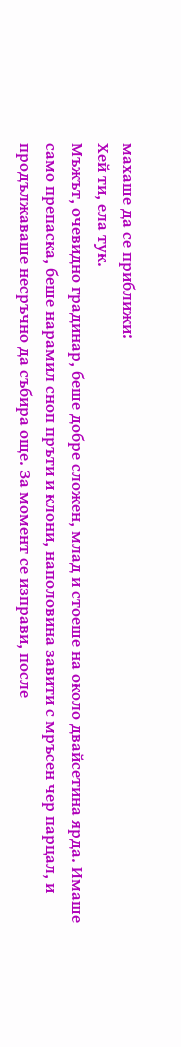махаше да се приближи:
Хей ти, ела тук.
Мъжът, очевидно градинар, беше добре сложен, млад и стоеше на около двайсетина ярда. Имаше само препаска, беше нарамил сноп пръти и клони, наполовина завити с мръсен чер парцал, и продължаваше несръчно да събира още. За момент се изправи, после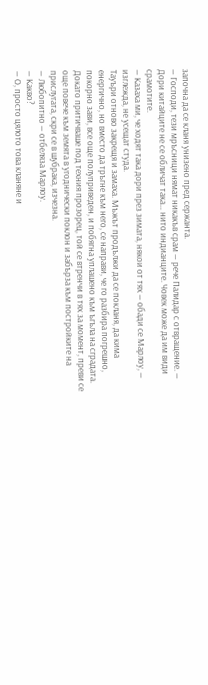започна да се кланя унизено пред сержанта.
— Господи, тези мръсници нямат никакъв срам — рече Палидар с отвращение. — Дори китайците не се обличат така… нито индианците. Човек може да им види срамотите.
— Казаха ми, че ходят така дори през зимата, някои от тях — обади се Марлоу, — изглежда, не усещат студа.
Тауъри отново закрещя и замаха. Мъжът продължи да се покланя, да кима енергично, но вместо да тръгне към него, се направи, че го разбира погрешно, покорно зави, все още полуприведен, и побягна уплашено към ъгъла на сградата. Докато притичваше под техния прозорец, той се втренчи в тях за момент, преви се още повече към земята в угоднически поклон и забърза към постройките на прислугата, скри се в шубрака, изчезна.
— Любопитно — отбеляза Марлоу.
— Какво?
— О, просто цялото това кланяне и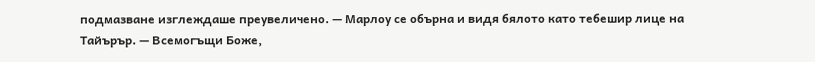подмазване изглеждаше преувеличено. — Марлоу се обърна и видя бялото като тебешир лице на Тайърър. — Всемогъщи Боже,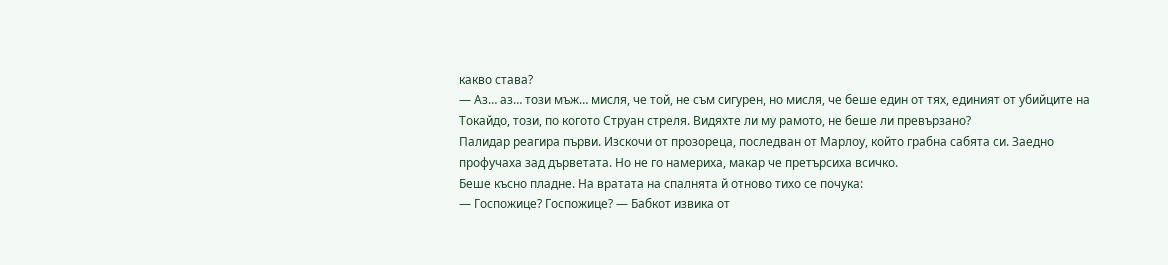какво става?
— Аз… аз… този мъж… мисля, че той, не съм сигурен, но мисля, че беше един от тях, единият от убийците на Токайдо, този, по когото Струан стреля. Видяхте ли му рамото, не беше ли превързано?
Палидар реагира първи. Изскочи от прозореца, последван от Марлоу, който грабна сабята си. Заедно профучаха зад дърветата. Но не го намериха, макар че претърсиха всичко.
Беше късно пладне. На вратата на спалнята й отново тихо се почука:
— Госпожице? Госпожице? — Бабкот извика от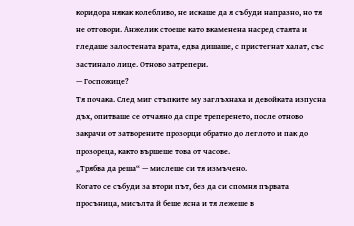коридора някак колебливо, не искаше да я събуди напразно, но тя не отговори. Анжелик стоеше като вкаменена насред стаята и гледаше залостената врата, едва дишаше, с пристегнат халат, със застинало лице. Отново затрепери.
— Госпожице?
Тя почака. След миг стъпките му заглъхнаха и девойката изпусна дъх, опитваше се отчаяно да спре треперенето, после отново закрачи от затворените прозорци обратно до леглото и пак до прозореца, както вършеше това от часове.
„Трябва да реша“ — мислеше си тя измъчено.
Когато се събуди за втори път, без да си спомня първата просъница, мисълта й беше ясна и тя лежеше в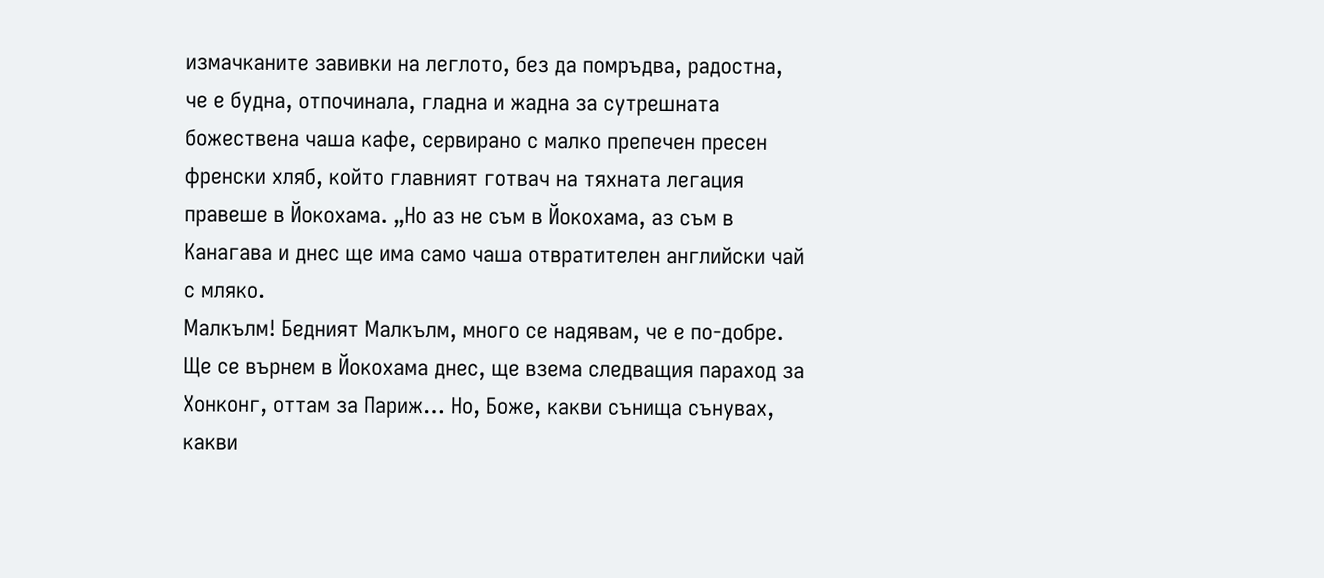измачканите завивки на леглото, без да помръдва, радостна, че е будна, отпочинала, гладна и жадна за сутрешната божествена чаша кафе, сервирано с малко препечен пресен френски хляб, който главният готвач на тяхната легация правеше в Йокохама. „Но аз не съм в Йокохама, аз съм в Канагава и днес ще има само чаша отвратителен английски чай с мляко.
Малкълм! Бедният Малкълм, много се надявам, че е по-добре. Ще се върнем в Йокохама днес, ще взема следващия параход за Хонконг, оттам за Париж… Но, Боже, какви сънища сънувах, какви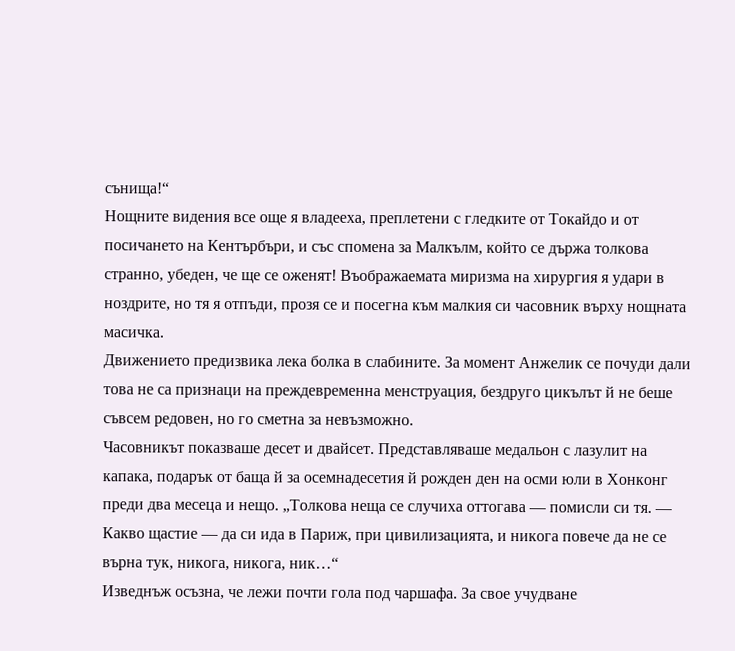сънища!“
Нощните видения все още я владееха, преплетени с гледките от Токайдо и от посичането на Кентърбъри, и със спомена за Малкълм, който се държа толкова странно, убеден, че ще се оженят! Въображаемата миризма на хирургия я удари в ноздрите, но тя я отпъди, прозя се и посегна към малкия си часовник върху нощната масичка.
Движението предизвика лека болка в слабините. За момент Анжелик се почуди дали това не са признаци на преждевременна менструация, бездруго цикълът й не беше съвсем редовен, но го сметна за невъзможно.
Часовникът показваше десет и двайсет. Представляваше медальон с лазулит на капака, подарък от баща й за осемнадесетия й рожден ден на осми юли в Хонконг преди два месеца и нещо. „Толкова неща се случиха оттогава — помисли си тя. — Какво щастие — да си ида в Париж, при цивилизацията, и никога повече да не се върна тук, никога, никога, ник…“
Изведнъж осъзна, че лежи почти гола под чаршафа. За свое учудване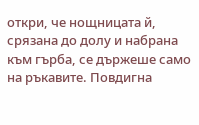откри, че нощницата й, срязана до долу и набрана към гърба, се държеше само на ръкавите. Повдигна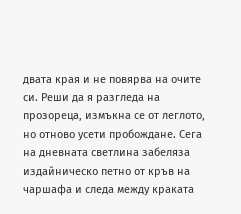двата края и не повярва на очите си. Реши да я разгледа на прозореца, измъкна се от леглото, но отново усети пробождане. Сега на дневната светлина забеляза издайническо петно от кръв на чаршафа и следа между краката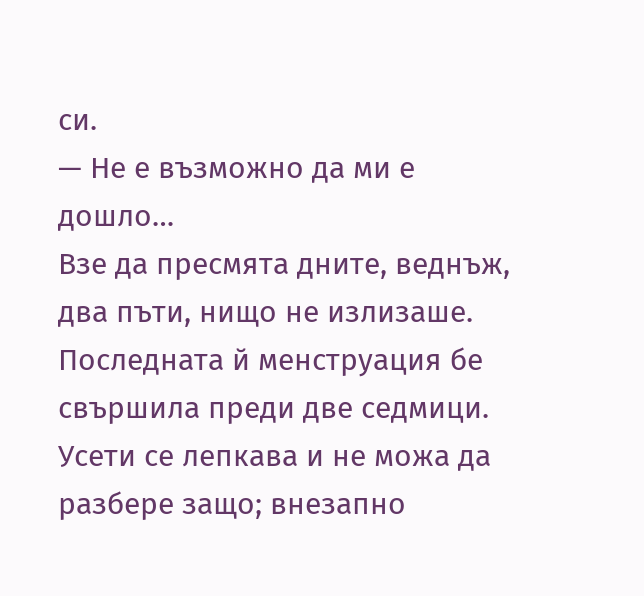си.
— Не е възможно да ми е дошло…
Взе да пресмята дните, веднъж, два пъти, нищо не излизаше. Последната й менструация бе свършила преди две седмици. Усети се лепкава и не можа да разбере защо; внезапно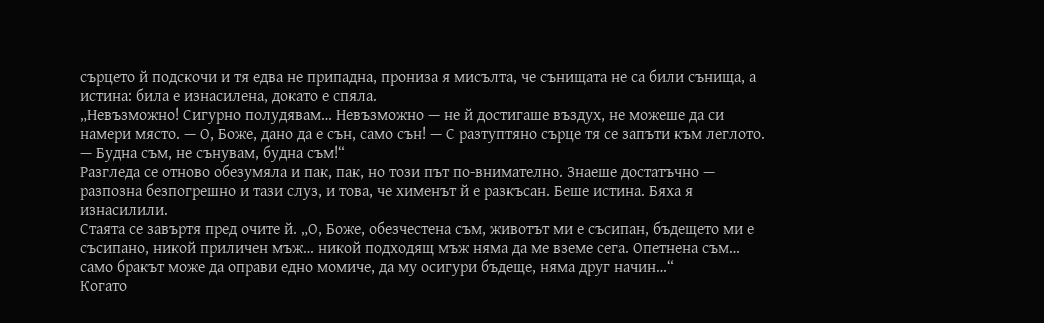сърцето й подскочи и тя едва не припадна, прониза я мисълта, че сънищата не са били сънища, а истина: била е изнасилена, докато е спяла.
„Невъзможно! Сигурно полудявам… Невъзможно — не й достигаше въздух, не можеше да си намери място. — О, Боже, дано да е сън, само сън! — С разтуптяно сърце тя се запъти към леглото. — Будна съм, не сънувам, будна съм!“
Разгледа се отново обезумяла и пак, пак, но този път по-внимателно. Знаеше достатъчно — разпозна безпогрешно и тази слуз, и това, че хименът й е разкъсан. Беше истина. Бяха я изнасилили.
Стаята се завъртя пред очите й. „О, Боже, обезчестена съм, животът ми е съсипан, бъдещето ми е съсипано, никой приличен мъж… никой подходящ мъж няма да ме вземе сега. Опетнена съм… само бракът може да оправи едно момиче, да му осигури бъдеще, няма друг начин…“
Когато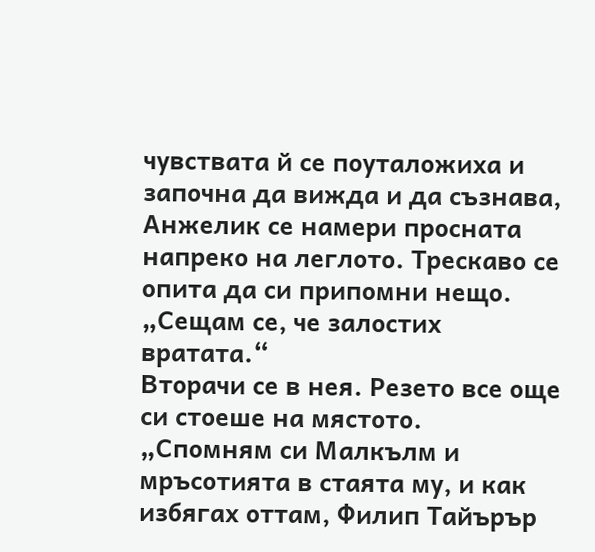чувствата й се поуталожиха и започна да вижда и да съзнава, Анжелик се намери просната напреко на леглото. Трескаво се опита да си припомни нещо. „Сещам се, че залостих вратата.“
Вторачи се в нея. Резето все още си стоеше на мястото.
„Спомням си Малкълм и мръсотията в стаята му, и как избягах оттам, Филип Тайърър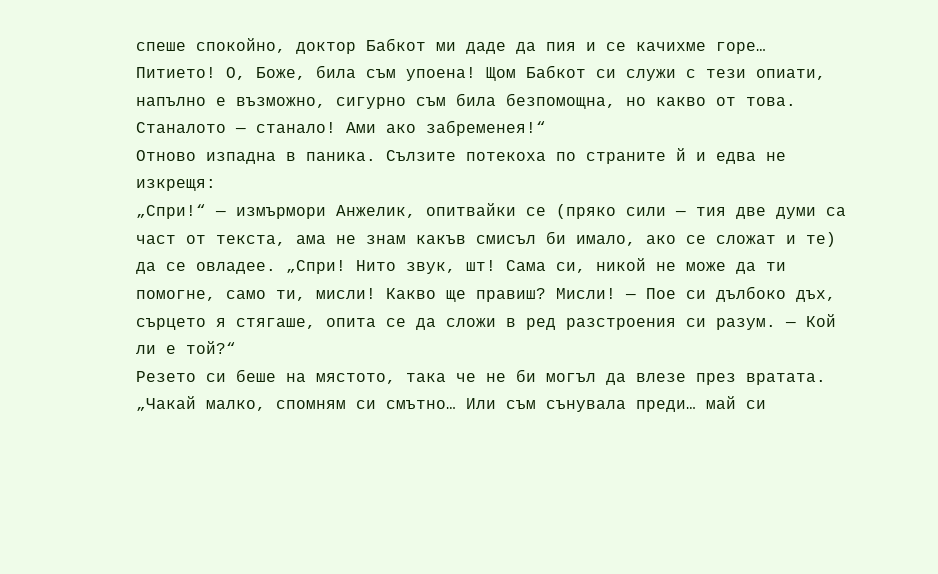спеше спокойно, доктор Бабкот ми даде да пия и се качихме горе…
Питието! О, Боже, била съм упоена! Щом Бабкот си служи с тези опиати, напълно е възможно, сигурно съм била безпомощна, но какво от това. Станалото — станало! Ами ако забременея!“
Отново изпадна в паника. Сълзите потекоха по страните й и едва не изкрещя:
„Спри!“ — измърмори Анжелик, опитвайки се (пряко сили — тия две думи са част от текста, ама не знам какъв смисъл би имало, ако се сложат и те) да се овладее. „Спри! Нито звук, шт! Сама си, никой не може да ти помогне, само ти, мисли! Какво ще правиш? Мисли! — Пое си дълбоко дъх, сърцето я стягаше, опита се да сложи в ред разстроения си разум. — Кой ли е той?“
Резето си беше на мястото, така че не би могъл да влезе през вратата. „Чакай малко, спомням си смътно… Или съм сънувала преди… май си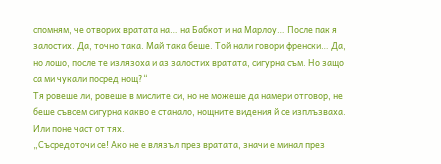спомням, че отворих вратата на… на Бабкот и на Марлоу… После пак я залостих. Да, точно така. Май така беше. Той нали говори френски… Да, но лошо, после те излязоха и аз залостих вратата, сигурна съм. Но защо са ми чукали посред нощ?“
Тя ровеше ли, ровеше в мислите си, но не можеше да намери отговор, не беше съвсем сигурна какво е станало, нощните видения й се изплъзваха. Или поне част от тях.
„Съсредоточи се! Ако не е влязъл през вратата, значи е минал през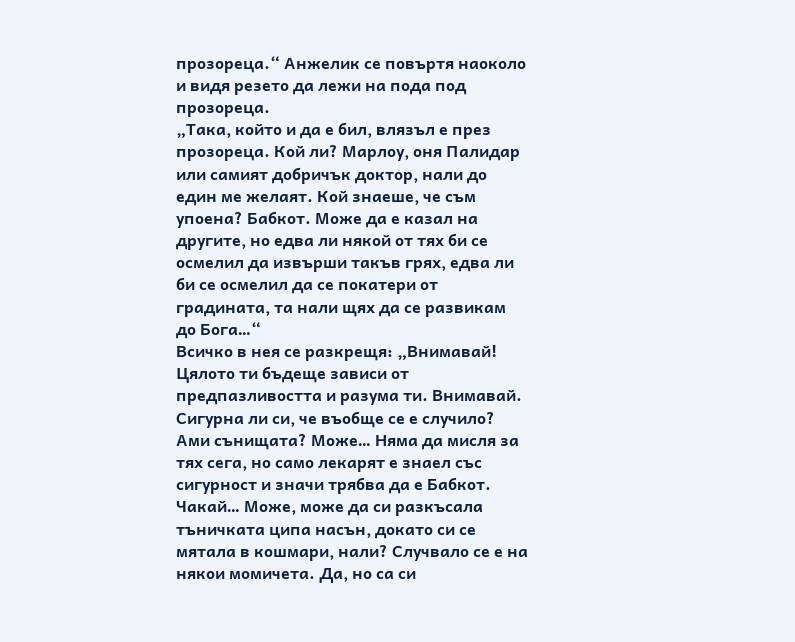прозореца.“ Анжелик се повъртя наоколо и видя резето да лежи на пода под прозореца.
„Така, който и да е бил, влязъл е през прозореца. Кой ли? Марлоу, оня Палидар или самият добричък доктор, нали до един ме желаят. Кой знаеше, че съм упоена? Бабкот. Може да е казал на другите, но едва ли някой от тях би се осмелил да извърши такъв грях, едва ли би се осмелил да се покатери от градината, та нали щях да се развикам до Бога…“
Всичко в нея се разкрещя: „Внимавай! Цялото ти бъдеще зависи от предпазливостта и разума ти. Внимавай. Сигурна ли си, че въобще се е случило? Ами сънищата? Може… Няма да мисля за тях сега, но само лекарят е знаел със сигурност и значи трябва да е Бабкот. Чакай… Може, може да си разкъсала тъничката ципа насън, докато си се мятала в кошмари, нали? Случвало се е на някои момичета. Да, но са си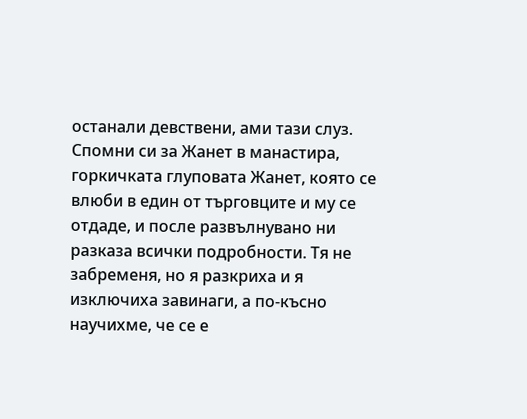останали девствени, ами тази слуз.
Спомни си за Жанет в манастира, горкичката глуповата Жанет, която се влюби в един от търговците и му се отдаде, и после развълнувано ни разказа всички подробности. Тя не забременя, но я разкриха и я изключиха завинаги, а по-късно научихме, че се е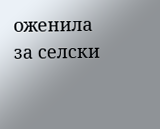оженила за селски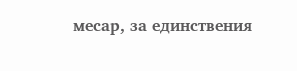месар, за единствения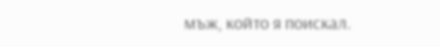мъж, който я поискал.